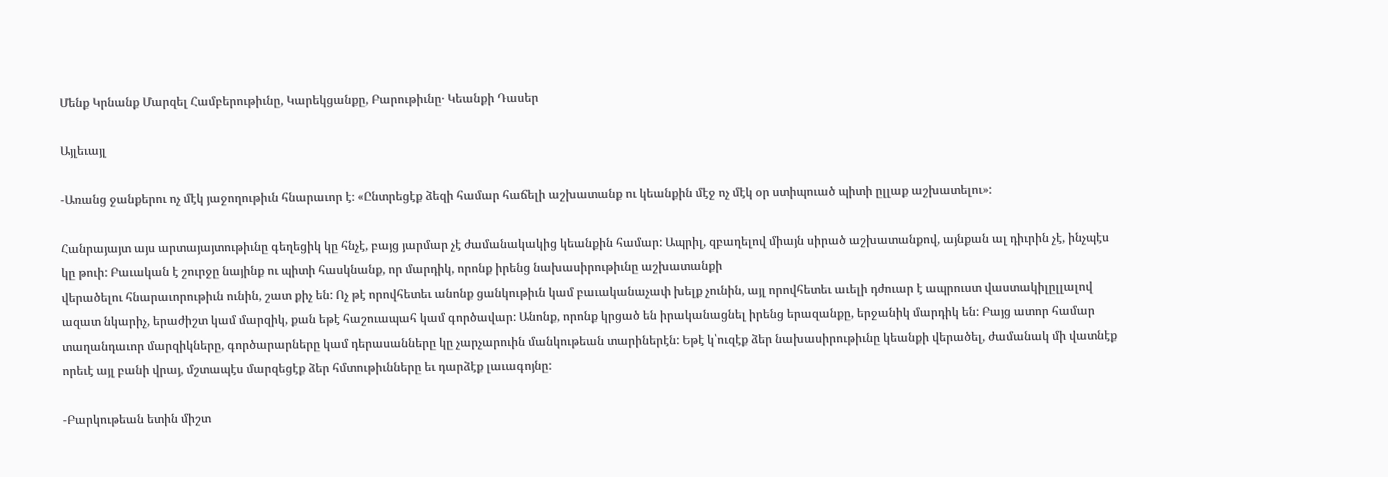Մենք Կրնանք Մարզել Համբերութիւնը, Կարեկցանքը, Բարութիւնը․ Կեանքի Դասեր

Այլեւայլ

-Առանց ջանքերու ոչ մէկ յաջողութիւն հնարաւոր է։ «Ընտրեցէք ձեզի համար հաճելի աշխատանք ու կեանքին մէջ ոչ մէկ օր ստիպուած պիտի ըլլաք աշխատելու»:

Հանրայայտ այս արտայայտութիւնը գեղեցիկ կը հնչէ, բայց յարմար չէ ժամանակակից կեանքին համար: Ապրիլ, զբաղելով միայն սիրած աշխատանքով, այնքան ալ դիւրին չէ, ինչպէս կը թուի: Բաւական է շուրջը նայինք ու պիտի հասկնանք, որ մարդիկ, որոնք իրենց նախասիրութիւնը աշխատանքի
վերածելու հնարաւորութիւն ունին, շատ քիչ են: Ոչ թէ որովհետեւ անոնք ցանկութիւն կամ բաւականաչափ խելք չունին, այլ որովհետեւ աւելի դժուար է ապրուստ վաստակիլըլլալով ազատ նկարիչ, երաժիշտ կամ մարզիկ, քան եթէ հաշուապահ կամ գործավար: Անոնք, որոնք կրցած են իրականացնել իրենց երազանքը, երջանիկ մարդիկ են: Բայց ատոր համար տաղանդաւոր մարզիկները, գործարարները կամ դերասանները կը չարչարուին մանկութեան տարիներէն: Եթէ կ՝ուզէք ձեր նախասիրութիւնը կեանքի վերածել, ժամանակ մի վատնէք որեւէ այլ բանի վրայ, մշտապէս մարզեցէք ձեր հմտութիւնները եւ դարձէք լաւագոյնը:

-Բարկութեան ետին միշտ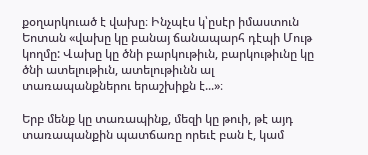քօղարկուած է վախը։ Ինչպէս կ՝ըսէր իմաստուն Եոտան «վախը կը բանայ ճանապարհ դէպի Մութ կողմը: Վախը կը ծնի բարկութիւն, բարկութիւնը կը ծնի ատելութիւն, ատելութիւնն ալ տառապանքներու երաշխիքն է...»։

Երբ մենք կը տառապինք, մեզի կը թուի, թէ այդ տառապանքին պատճառը որեւէ բան է, կամ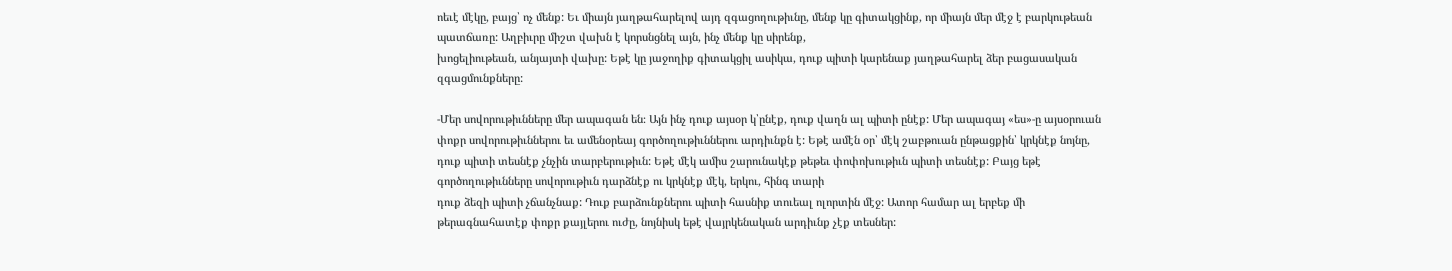ոեւէ մէկը, բայց՝ ոչ մենք: Եւ միայն յաղթահարելով այդ զգացողութիւնը, մենք կը գիտակցինք, որ միայն մեր մէջ է բարկութեան պատճառը: Աղբիւրը միշտ վախն է կորսնցնել այն, ինչ մենք կը սիրենք,
խոցելիութեան, անյայտի վախը: Եթէ կը յաջողիք գիտակցիլ ասիկա, դուք պիտի կարենաք յաղթահարել ձեր բացասական զգացմունքները:

-Մեր սովորութիւնները մեր ապագան են։ Այն ինչ դուք այսօր կ՝ընէք, դուք վաղն ալ պիտի ընէք: Մեր ապագայ «ես»-ը այսօրուան փոքր սովորութիւններու եւ ամենօրեայ գործողութիւններու արդիւնքն է: Եթէ ամէն օր՝ մէկ շաբթուան ընթացքին՝ կրկնէք նոյնը, դուք պիտի տեսնէք չնչին տարբերութիւն: Եթէ մէկ ամիս շարունակէք թեթեւ փոփոխութիւն պիտի տեսնէք: Բայց եթէ գործողութիւնները սովորութիւն դարձնէք ու կրկնէք մէկ, երկու, հինգ տարի
դուք ձեզի պիտի չճանչնաք: Դուք բարձունքներու պիտի հասնիք տուեալ ոլորտին մէջ: Ատոր համար ալ երբեք մի թերագնահատէք փոքր քայլերու ուժը, նոյնիսկ եթէ վայրկենական արդիւնք չէք տեսներ: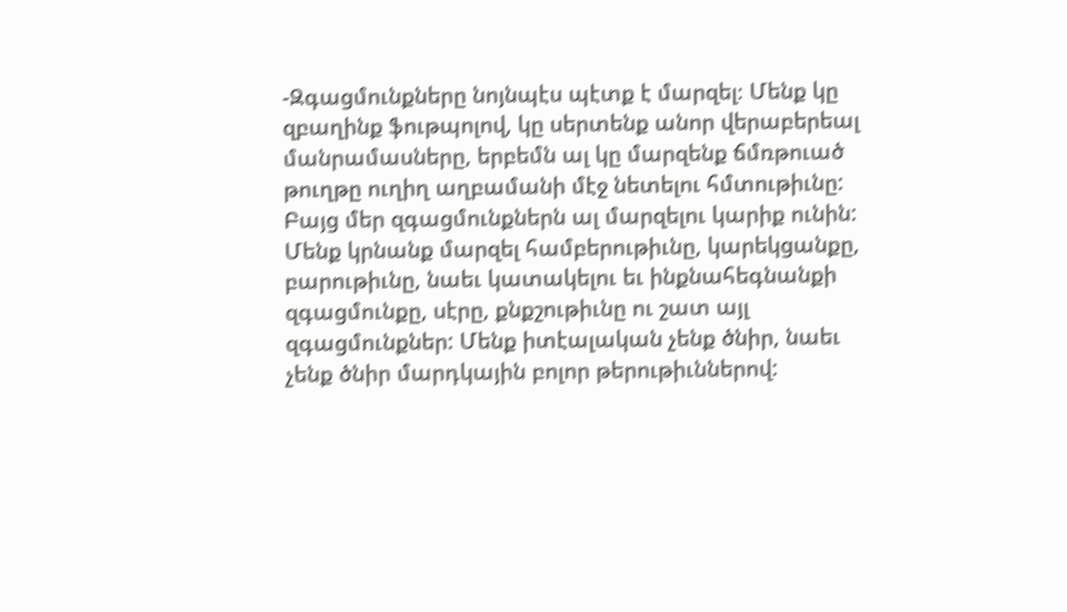-Զգացմունքները նոյնպէս պէտք է մարզել։ Մենք կը զբաղինք ֆութպոլով, կը սերտենք անոր վերաբերեալ մանրամասները, երբեմն ալ կը մարզենք ճմռթուած թուղթը ուղիղ աղբամանի մէջ նետելու հմտութիւնը: Բայց մեր զգացմունքներն ալ մարզելու կարիք ունին: Մենք կրնանք մարզել համբերութիւնը, կարեկցանքը, բարութիւնը, նաեւ կատակելու եւ ինքնահեգնանքի զգացմունքը, սէրը, քնքշութիւնը ու շատ այլ զգացմունքներ: Մենք իտէալական չենք ծնիր, նաեւ չենք ծնիր մարդկային բոլոր թերութիւններով: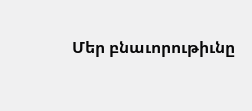Մեր բնաւորութիւնը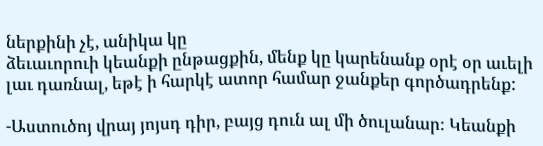ներքինի չէ, անիկա կը
ձեւաւորուի կեանքի ընթացքին, մենք կը կարենանք օրէ օր աւելի լաւ դառնալ, եթէ ի հարկէ ատոր համար ջանքեր գործադրենք:

-Աստուծոյ վրայ յոյսդ դիր, բայց դուն ալ մի ծուլանար։ Կեանքի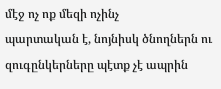մէջ ոչ ոք մեզի ոչինչ
պարտական է, նոյնիսկ ծնողներն ու զուգընկերները պէտք չէ ապրին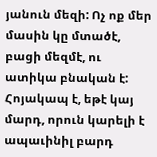յանուն մեզի: Ոչ ոք մեր մասին կը մտածէ, բացի մեզմէ, ու ատիկա բնական է: Հոյակապ է, եթէ կայ մարդ, որուն կարելի է ապաւինիլ բարդ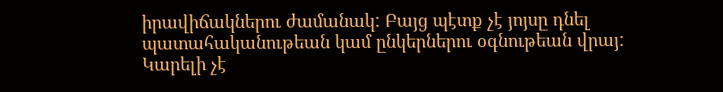իրավիճակներու ժամանակ: Բայց պէտք չէ յոյսը դնել պատահականութեան կամ ընկերներու օգնութեան վրայ: Կարելի չէ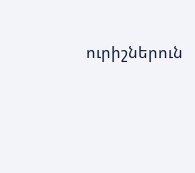ուրիշներուն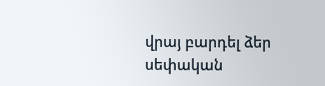վրայ բարդել ձեր սեփական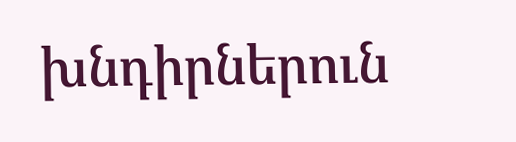խնդիրներուն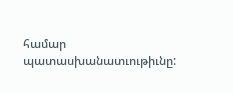համար պատասխանատւութիւնը: